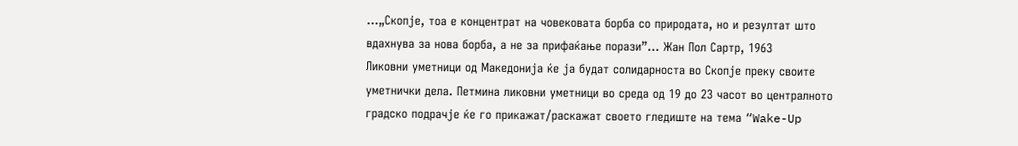…„Скопје, тоа е концентрат на човековата борба со природата, но и резултат што вдахнува за нова борба, а не за прифаќање порази”… Жан Пол Сартр, 1963
Ликовни уметници од Македонија ќе ја будат солидарноста во Скопје преку своите уметнички дела. Петмина ликовни уметници во среда од 19 до 23 часот во централното градско подрачје ќе го прикажат/раскажат своето гледиште на тема “Wake-Up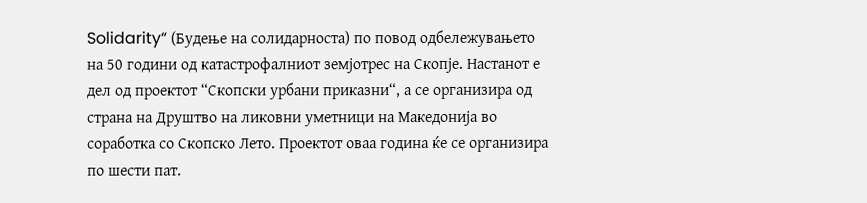Solidarity“ (Будење на солидарноста) по повод одбележувањето на 50 години од катастрофалниот земјотрес на Скопје. Настанот е дел од проектот “Скопски урбани приказни“, а се организира од страна на Друштво на ликовни уметници на Македонија во соработка со Скопско Лето. Проектот оваа година ќе се организира по шести пат.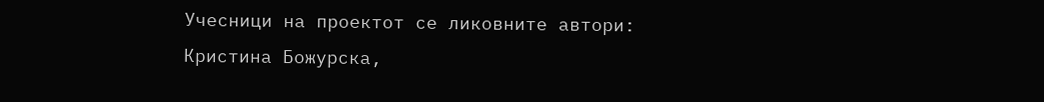Учесници на проектот се ликовните автори: Кристина Божурска,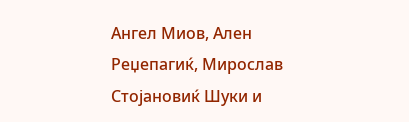Ангел Миов, Ален Реџепагиќ, Мирослав Стојановиќ Шуки и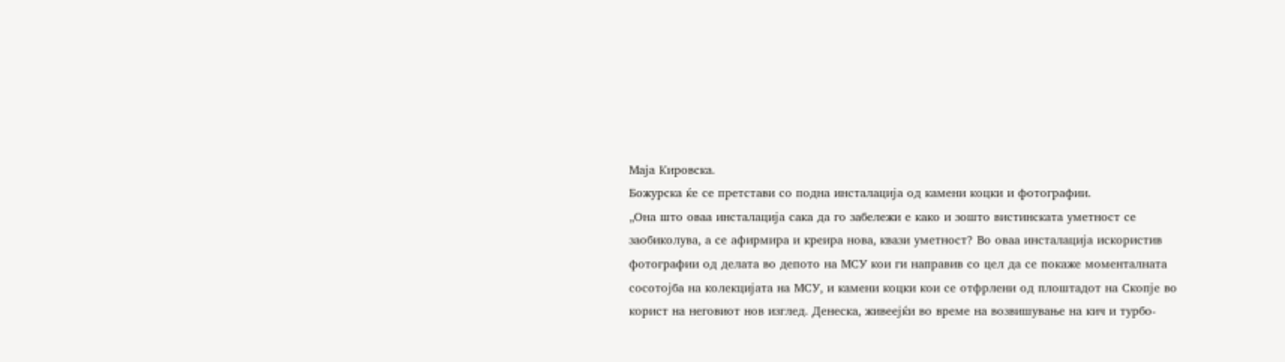Маја Кировска.
Божурска ќе се претстави со подна инсталација од камени коцки и фотографии.
„Она што оваа инсталација сака да го забележи е како и зошто вистинската уметност се заобиколува, а се афирмира и креира нова, квази уметност? Во оваа инсталација искористив фотографии од делата во депото на МСУ кои ги направив со цел да се покаже моменталната сосотојба на колекцијата на МСУ, и камени коцки кои се отфрлени од плоштадот на Скопје во корист на неговиот нов изглед. Денеска, живеејќи во време на возвишување на кич и турбо-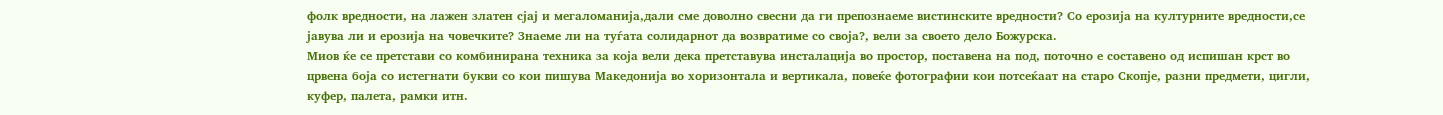фолк вредности, на лажен златен сјај и мегаломанија,дали сме доволно свесни да ги препознаеме вистинските вредности? Со ерозија на културните вредности,се јавува ли и ерозија на човечките? Знаеме ли на туѓата солидарнот да возвратиме со своја?, вели за своето дело Божурска.
Миов ќе се претстави со комбинирана техника за која вели дека претставува инсталација во простор, поставена на под, поточно е составено од испишан крст во црвена боја со истегнати букви со кои пишува Македонија во хоризонтала и вертикала, повеќе фотографии кои потсеќаат на старо Скопје, разни предмети, цигли, куфер, палета, рамки итн.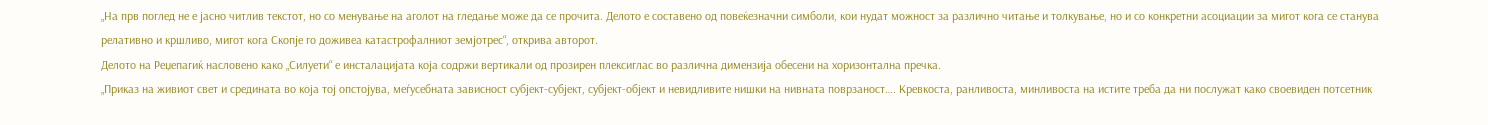„На прв поглед не е јасно читлив текстот, но со менување на аголот на гледање може да се прочита. Делото е составено од повеќезначни симболи, кои нудат можност за различно читање и толкување, но и со конкретни асоциации за мигот кога се станува релативно и кршливо, мигот кога Скопје го доживеа катастрофалниот земјотрес“, открива авторот.
Делото на Реџепагиќ насловено како „Силуети“ е инсталацијата која содржи вертикали од прозирен плексиглас во различна димензија обесени на хоризонтална пречка.
„Приказ на живиот свет и средината во која тој опстојува, меѓусебната зависност субјект-субјект, субјект-објект и невидливите нишки на нивната поврзаност…. Кревкоста, ранливоста, минливоста на истите треба да ни послужат како своевиден потсетник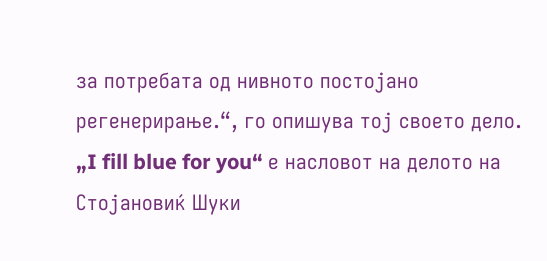за потребата од нивното постојано регенерирање.“, го опишува тој своето дело.
„I fill blue for you“ е насловот на делото на Стојановиќ Шуки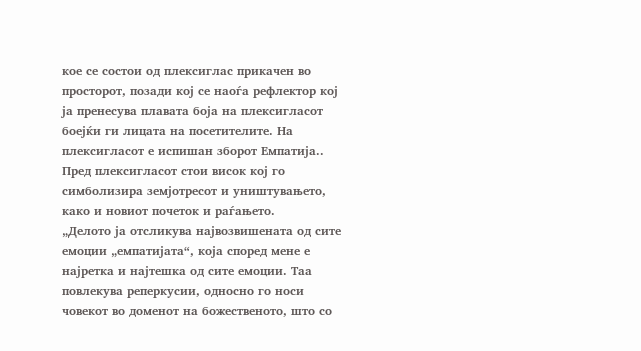кое се состои од плексиглас прикачен во просторот, позади кој се наоѓа рефлектор кој ја пренесува плавата боја на плексигласот боејќи ги лицата на посетителите. На плексигласот е испишан зборот Емпатија.. Пред плексигласот стои висок кој го симболизира земјотресот и уништувањето, како и новиот почеток и раѓањето.
„Делото ја отсликува највозвишената од сите емоции „емпатијата“, која според мене е најретка и најтешка од сите емоции. Таа повлекува реперкусии, односно го носи човекот во доменот на божественото, што со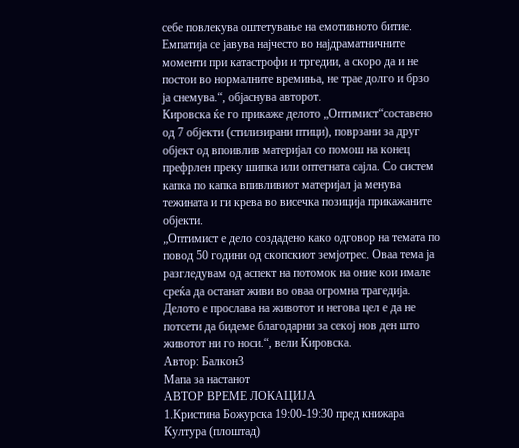себе повлекува оштетување на емотивното битие. Емпатија се јавува најчесто во најдраматничните моменти при катастрофи и тргедии, а скоро да и не постои во нормалните времиња, не трае долго и брзо ја снемува.“, објаснува авторот.
Кировска ќе го прикаже делото „Оптимист“составено од 7 објекти (стилизирани птици), поврзани за друг објект од впоивлив материјал со помош на конец префрлен преку шипка или оптегната сајла. Со систем капка по капка впивливиот материјал ја менува тежината и ги крева во висечка позиција прикажаните објекти.
„Оптимист е дело создадено како одговор на темата по повод 50 години од скопскиот земјотрес. Оваа тема ја разгледувам од аспект на потомок на оние кои имале среќа да останат живи во оваа огромна трагедија. Делото е прослава на животот и негова цел е да не потсети да бидеме благодарни за секој нов ден што животот ни го носи.“, вели Кировска.
Автор: Балкон3
Мапа за настанот
АВТОР ВРЕМЕ ЛОКАЦИЈА
1.Кристина Божурска 19:00-19:30 пред книжара Култура (плоштад)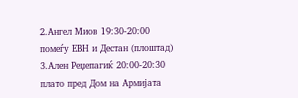2.Ангел Миов 19:30-20:00 помеѓу ЕВН и Дестан (плоштад)
3.Ален Реџепагиќ 20:00-20:30 плато пред Дом на Армијата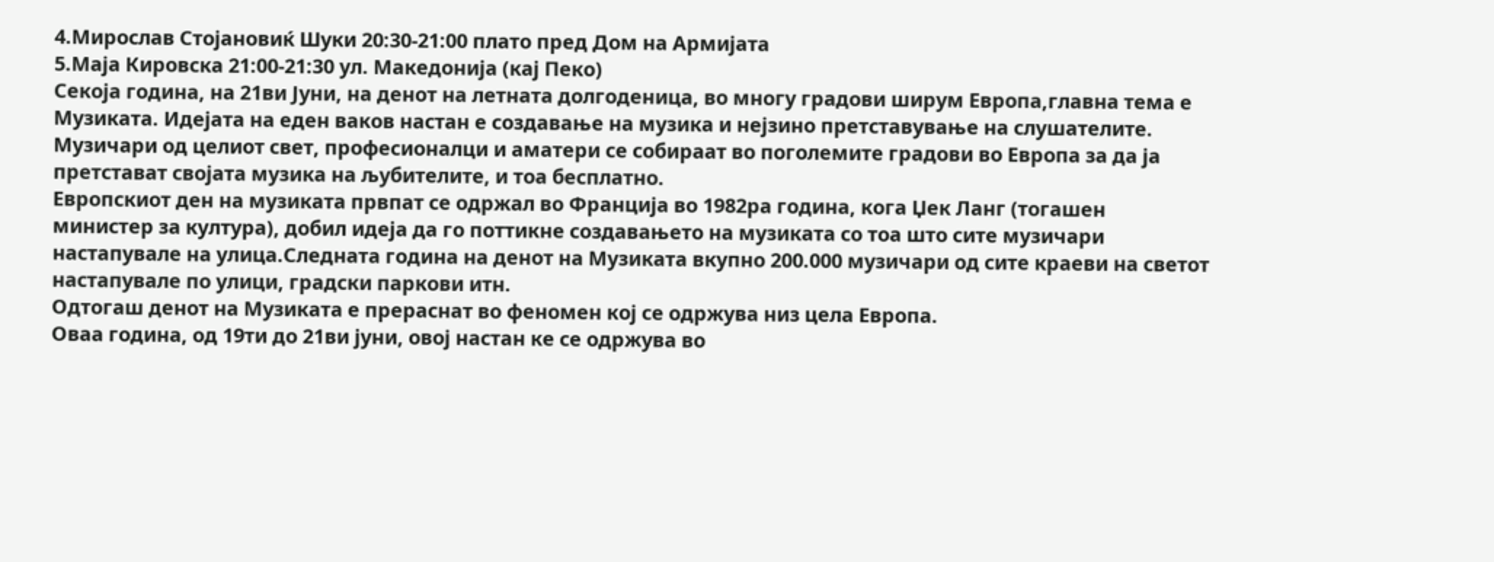4.Мирослав Стојановиќ Шуки 20:30-21:00 плато пред Дом на Армијата
5.Маја Кировска 21:00-21:30 ул. Македонија (кај Пеко)
Секоја година, на 21ви Јуни, на денот на летната долгоденица, во многу градови ширум Европа,главна тема е Музиката. Идејата на еден ваков настан е создавање на музика и нејзино претставување на слушателите. Музичари од целиот свет, професионалци и аматери се собираат во поголемите градови во Европа за да ја претстават својата музика на љубителите, и тоа бесплатно.
Европскиот ден на музиката првпат се одржал во Франција во 1982ра година, кога Џек Ланг (тогашен министер за култура), добил идеја да го поттикне создавањето на музиката со тоа што сите музичари настапувале на улица.Следната година на денот на Музиката вкупно 200.000 музичари од сите краеви на светот настапувале по улици, градски паркови итн.
Одтогаш денот на Музиката е прераснат во феномен кој се одржува низ цела Европа.
Оваа година, од 19ти до 21ви јуни, овој настан ке се одржува во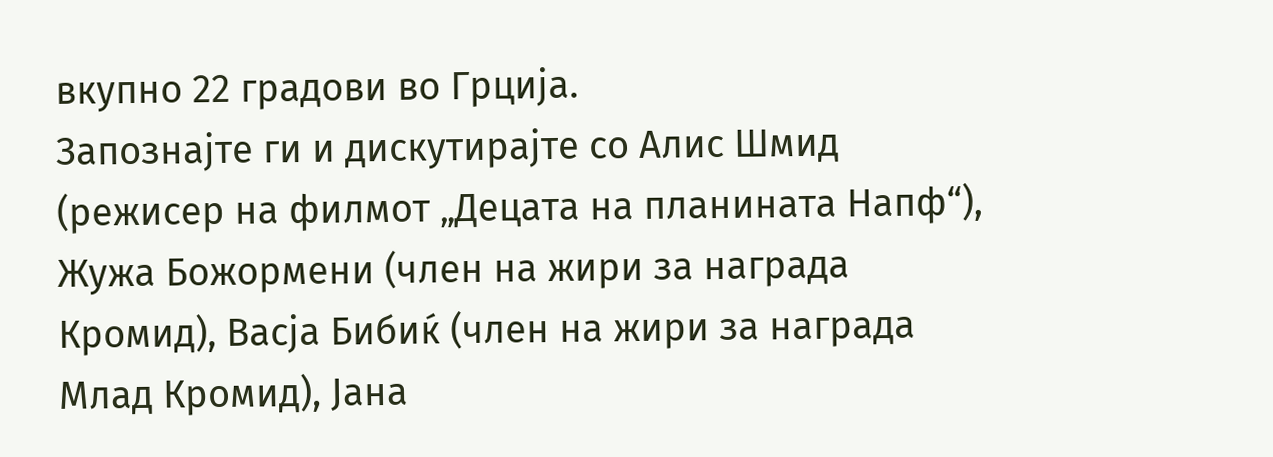вкупно 22 градови во Грција.
Запознајте ги и дискутирајте со Алис Шмид (режисер на филмот „Децата на планината Напф“), Жужа Божормени (член на жири за награда Кромид), Васја Бибиќ (член на жири за награда Млад Кромид), Јана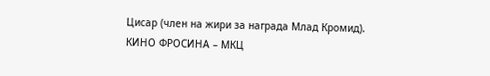Цисар (член на жири за награда Млад Кромид).
КИНО ФРОСИНА – МКЦ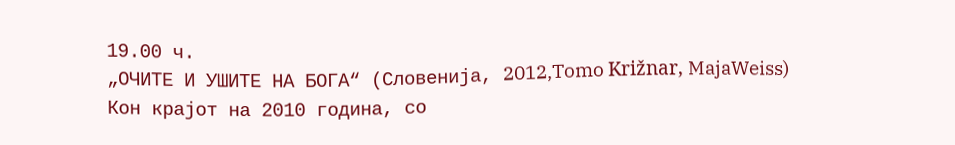19.00 ч.
„ОЧИТЕ И УШИТЕ НА БОГА“ (Словенија, 2012,Tomo Križnar, MajaWeiss)
Кон крајот на 2010 година, со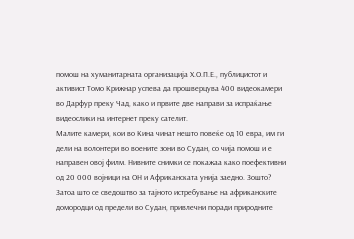помош на хуманитарната организација Х.О.П.Е., публицистот и активист Томо Крижнар успева да прошверцува 400 видеокамери во Дарфур преку Чад, како и првите две направи за испраќање видеослики на интернет преку сателит.
Малите камери, кои во Кина чинат нешто повеќе од 10 евра, им ги дели на волонтери во воените зони во Судан, со чија помош и е направен овој филм. Нивните снимки се покажаа како поефективни од 20 000 војници на ОН и Африканската унија заедно. Зошто? Затоа што се сведоштво за тајното истребување на африканските домородци од предели во Судан, привлечни поради природните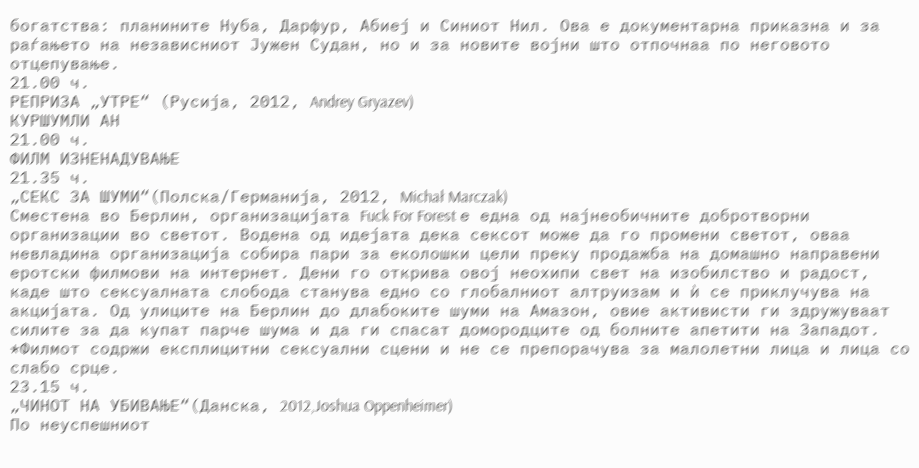богатства: планините Нуба, Дарфур, Абиеј и Синиот Нил. Ова е документарна приказна и за раѓањето на независниот Јужен Судан, но и за новите војни што отпочнаа по неговото отцепување.
21.00 ч.
РЕПРИЗА „УТРЕ“ (Русија, 2012, Andrey Gryazev)
КУРШУМЛИ АН
21.00 ч.
ФИЛМ ИЗНЕНАДУВАЊЕ
21.35 ч.
„СЕКС ЗА ШУМИ“(Полска/Германија, 2012, Michał Marczak)
Сместена во Берлин, организацијата Fuck For Forest е една од најнеoбичните добротворни организации во светот. Водена од идејата дека сексот може да го промени светот, оваа невладина организација собира пари за еколошки цели преку продажба на домашно направени еротски филмови на интернет. Дени го открива овој неохипи свет на изобилство и радост, каде што сексуалната слобода станува едно со глобалниот алтруизам и ѝ се приклучува на акцијата. Од улиците на Берлин до длабоките шуми на Амазон, овие активисти ги здружуваат силите за да купат парче шума и да ги спасат домородците од болните апетити на Западот.
*Филмот содржи експлицитни сексуални сцени и не се препорачува за малолетни лица и лица со слабо срце.
23.15 ч.
„ЧИНОТ НА УБИВАЊЕ“(Данска, 2012,Joshua Oppenheimer)
По неуспешниот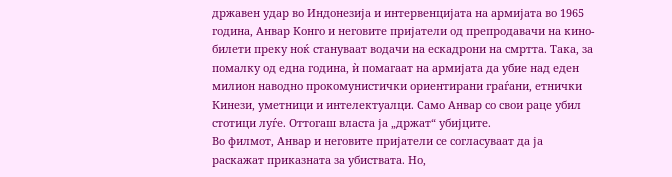државен удар во Индонезија и интервенцијата на армијата во 1965 година, Анвар Конго и неговите пријатели од препродавачи на кино-билети преку ноќ стануваат водачи на ескадрони на смртта. Така, за помалку од една година, ѝ помагаат на армијата да убие над еден милион наводно прокомунистички ориентирани граѓани, етнички Кинези, уметници и интелектуалци. Само Анвар со свои раце убил стотици луѓе. Оттогаш власта ја „држат“ убијците.
Во филмот, Анвар и неговите пријатели се согласуваат да ја раскажат приказната за убиствата. Но,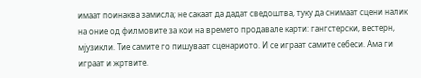имаат поинаква замисла; не сакаат да дадат сведоштва, туку да снимаат сцени налик на оние од филмовите за кои на времето продавале карти: гангстерски, вестерн, мјузикли. Тие самите го пишуваат сценариото. И се играат самите себеси. Ама ги играат и жртвите.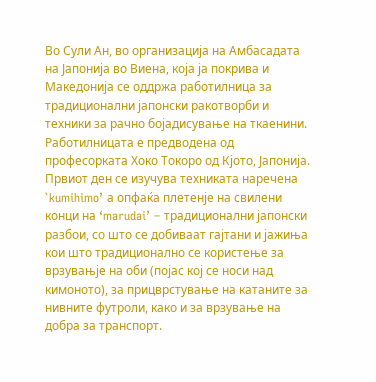Во Сули Ан, во организација на Амбасадата на Јапонија во Виена, која ја покрива и Македонија се оддржа работилница за традиционални јапонски ракотворби и техники за рачно бојадисување на ткаенини. Работилницата е предводена од професорката Хоко Токоро од Кјото, Јапонија.
Првиот ден се изучува техниката наречена `kumihimo’ а опфаќа плетенје на свилени конци на ‘marudai’ – традиционални јапонски разбои, со што се добиваат гајтани и јажиња кои што традиционално се користење за врзувањје на оби (појас кој се носи над кимоното), за прицврстување на катаните за нивните футроли, како и за врзување на добра за транспорт.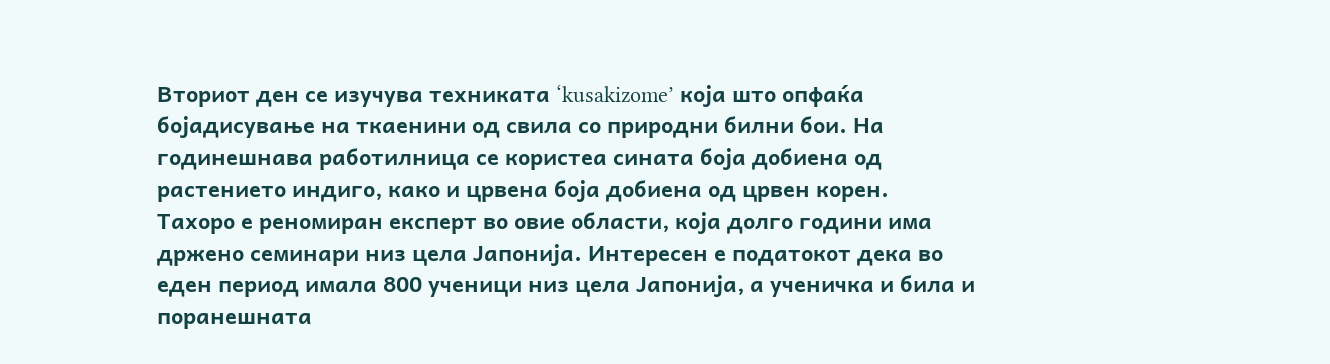Вториот ден се изучува техниката ‘kusakizome’ која што опфаќа бојадисување на ткаенини од свила со природни билни бои. На годинешнава работилница се користеа сината боја добиена од растението индиго, како и црвена боја добиена од црвен корен.
Тахоро е реномиран експерт во овие области, која долго години има држено семинари низ цела Јапонија. Интересен е податокот дека во еден период имала 800 ученици низ цела Јапонија, а ученичка и била и поранешната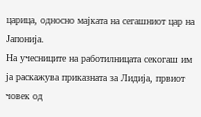царица, односно мајката на сегашниот цар на Јапонија.
На учесниците на работилницата секогаш им ја раскажува приказната за Лидија, првиот човек од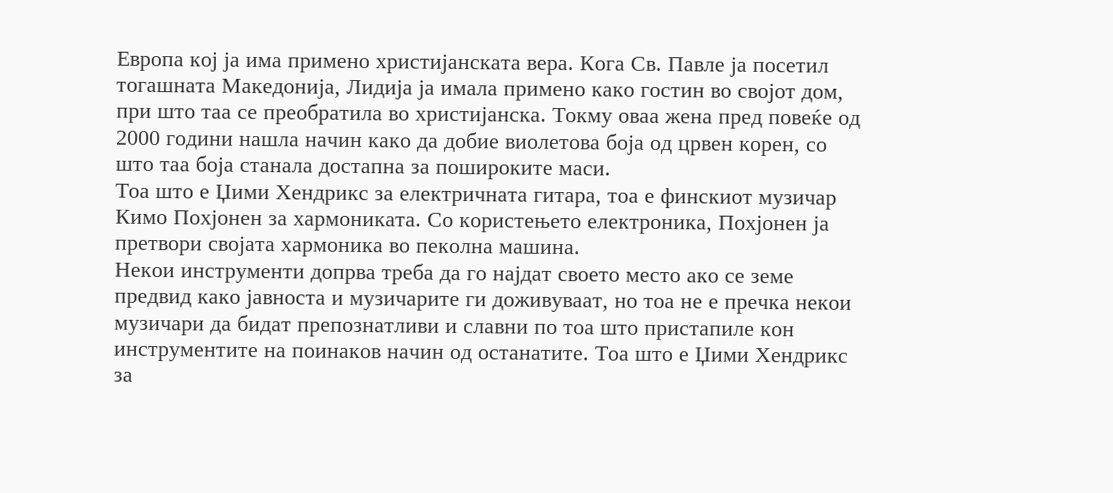Европа кој ја има примено христијанската вера. Кога Св. Павле ја посетил тогашната Македонија, Лидија ја имала примено како гостин во својот дом, при што таа се преобратила во христијанска. Токму оваа жена пред повеќе од 2000 години нашла начин како да добие виолетова боја од црвен корен, со што таа боја станала достапна за пошироките маси.
Тоа што е Џими Хендрикс за електричната гитара, тоа е финскиот музичар Кимо Похјонен за хармониката. Со користењето електроника, Похјонен ја претвори својата хармоника во пеколна машина.
Некои инструменти допрва треба да го најдат своето место ако се земе предвид како јавноста и музичарите ги доживуваат, но тоа не е пречка некои музичари да бидат препознатливи и славни по тоа што пристапиле кон инструментите на поинаков начин од останатите. Тоа што е Џими Хендрикс за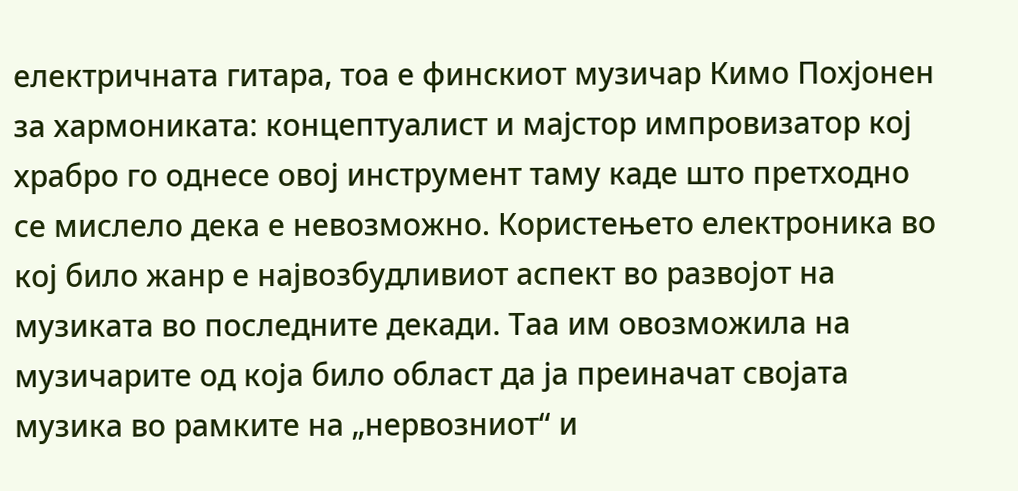електричната гитара, тоа е финскиот музичар Кимо Похјонен за хармониката: концептуалист и мајстор импровизатор кој храбро го однесе овој инструмент таму каде што претходно се мислело дека е невозможно. Користењето електроника во кој било жанр е највозбудливиот аспект во развојот на музиката во последните декади. Таа им овозможила на музичарите од која било област да ја преиначат својата музика во рамките на „нервозниот“ и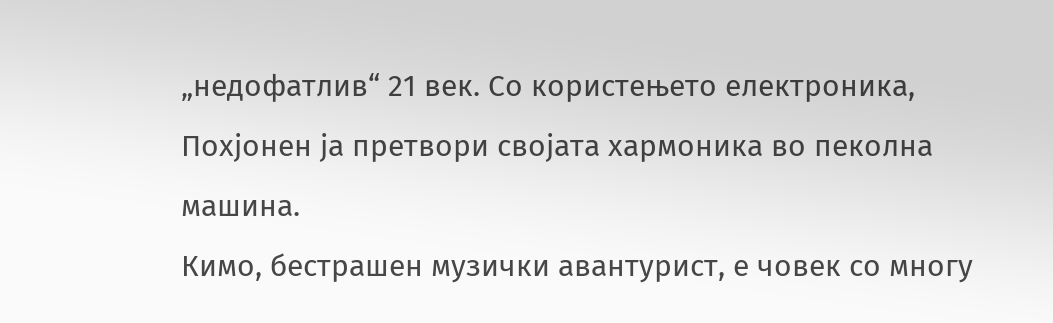„недофатлив“ 21 век. Со користењето електроника, Похјонен ја претвори својата хармоника во пеколна машина.
Кимо, бестрашен музички авантурист, е човек со многу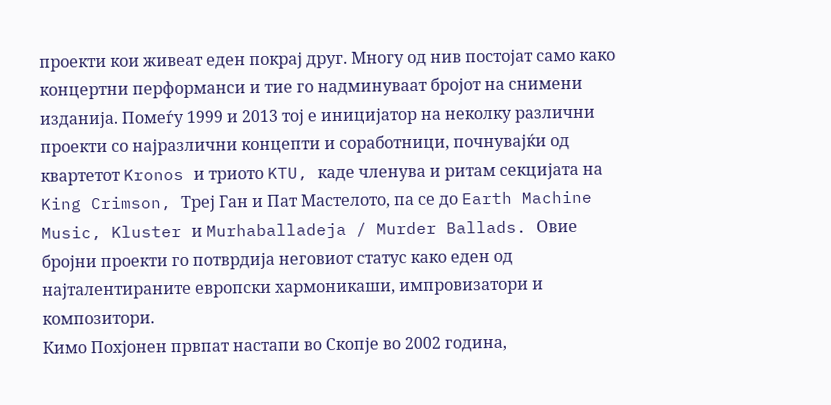проекти кои живеат еден покрај друг. Многу од нив постојат само како концертни перформанси и тие го надминуваат бројот на снимени изданија. Помеѓу 1999 и 2013 тој е иницијатор на неколку различни проекти со најразлични концепти и соработници, почнувајќи од квартетот Kronos и триото KTU, каде членува и ритам секцијата на King Crimson, Треј Ган и Пат Мастелото, па се до Earth Machine Music, Kluster и Murhaballadeja / Murder Ballads. Овие бројни проекти го потврдија неговиот статус како еден од најталентираните европски хармоникаши, импровизатори и композитори.
Кимо Похјонен првпат настапи во Скопје во 2002 година,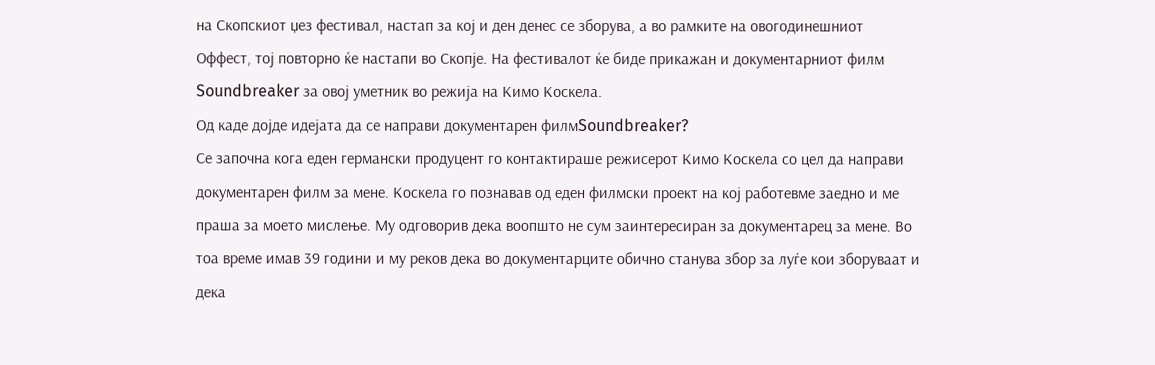на Скопскиот џез фестивал, настап за кој и ден денес се зборува, а во рамките на овогодинешниот Оффест, тој повторно ќе настапи во Скопје. На фестивалот ќе биде прикажан и документарниот филм Soundbreaker за овој уметник во режија на Кимо Коскела.
Од каде дојде идејата да се направи документарен филмSoundbreaker?
Се започна кога еден германски продуцент го контактираше режисерот Кимо Коскела со цел да направи документарен филм за мене. Коскела го познавав од еден филмски проект на кој работевме заедно и ме праша за моето мислење. Му одговорив дека воопшто не сум заинтересиран за документарец за мене. Во тоа време имав 39 години и му реков дека во документарците обично станува збор за луѓе кои зборуваат и дека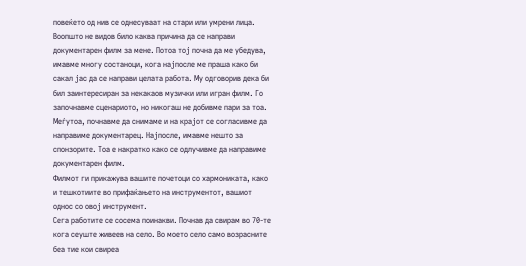повеќето од нив се однесуваат на стари или умрени лица. Воопшто не видов било каква причина да се направи документарен филм за мене. Потоа тој почна да ме убедува, имавме многу состаноци, кога најпосле ме праша како би сакал јас да се направи целата работа. Му одговорив дека би бил заинтересиран за некакаов музички или игран филм. Го започнавме сценариото, но никогаш не добивме пари за тоа. Меѓутоа, почнавме да снимаме и на крајот се согласивме да направиме документарец. Најпосле, имавме нешто за спонзорите. Тоа е накратко како се одлучивме да направиме документарен филм.
Филмот ги прикажува вашите почетоци со хармониката, како и тешкотиите во прифаќањето на инструментот, вашиот однос со овој инструмент.
Сега работите се сосема поинакви. Почнав да свирам во 70-те кога сеуште живеев на село. Во моето село само возрасните беа тие кои свиреа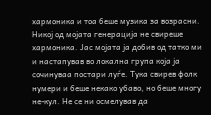хармоника и тоа беше музика за возрасни. Никој од мојата генерација не свиреше хармоника. Јас мојата ја добив од татко ми и настапував во локална група која ја сочинуваа постари луѓе. Тука свирев фолк нумери и беше некако убаво, но беше многу не-кул. Не се ни осмелував да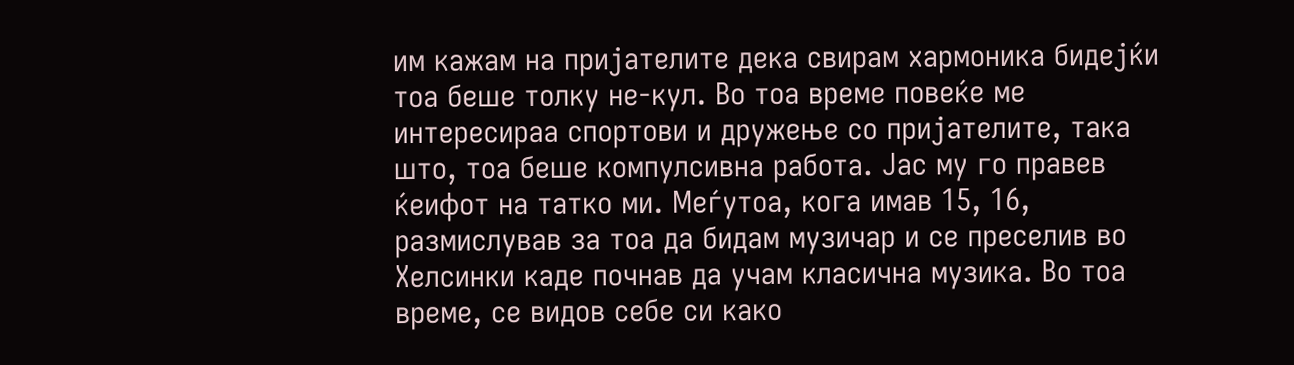им кажам на пријателите дека свирам хармоника бидејќи тоа беше толку не-кул. Во тоа време повеќе ме интересираа спортови и дружење со пријателите, така што, тоа беше компулсивна работа. Јас му го правев ќеифот на татко ми. Меѓутоа, кога имав 15, 16, размислував за тоа да бидам музичар и се преселив во Хелсинки каде почнав да учам класична музика. Во тоа време, се видов себе си како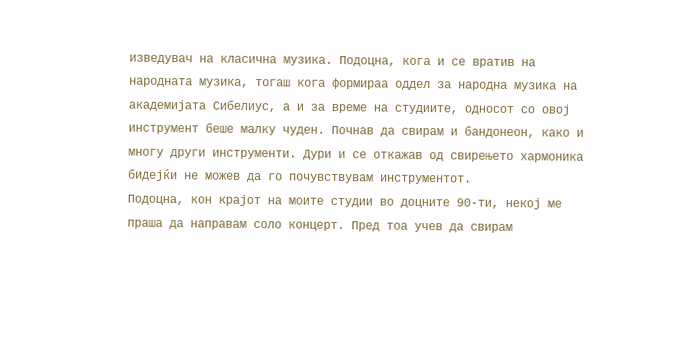изведувач на класична музика. Подоцна, кога и се вратив на народната музика, тогаш кога формираа оддел за народна музика на академијата Сибелиус, а и за време на студиите, односот со овој инструмент беше малку чуден. Почнав да свирам и бандонеон, како и многу други инструменти. Дури и се откажав од свирењето хармоника бидејќи не можев да го почувствувам инструментот.
Подоцна, кон крајот на моите студии во доцните 90-ти, некој ме праша да направам соло концерт. Пред тоа учев да свирам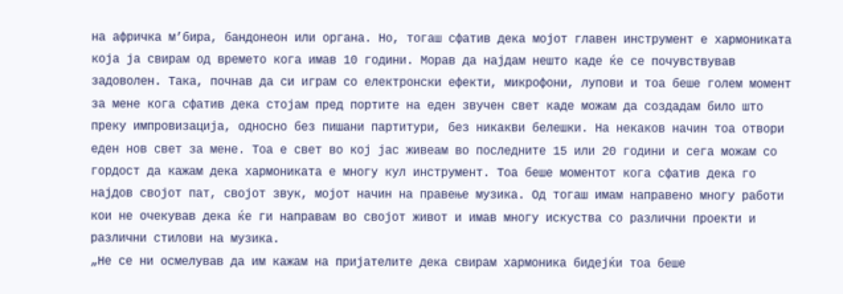на афричка м’бира, бандонеон или органа. Но, тогаш сфатив дека мојот главен инструмент е хармониката која ја свирам од времето кога имав 10 години. Морав да најдам нешто каде ќе се почувствував задоволен. Така, почнав да си играм со електронски ефекти, микрофони, лупови и тоа беше голем момент за мене кога сфатив дека стојам пред портите на еден звучен свет каде можам да создадам било што преку импровизација, односно без пишани партитури, без никакви белешки. На некаков начин тоа отвори еден нов свет за мене. Тоа е свет во кој јас живеам во последните 15 или 20 години и сега можам со гордост да кажам дека хармониката е многу кул инструмент. Тоа беше моментот кога сфатив дека го најдов својот пат, својот звук, мојот начин на правење музика. Од тогаш имам направено многу работи кои не очекував дека ќе ги направам во својот живот и имав многу искуства со различни проекти и различни стилови на музика.
„Не се ни осмелував да им кажам на пријателите дека свирам хармоника бидејќи тоа беше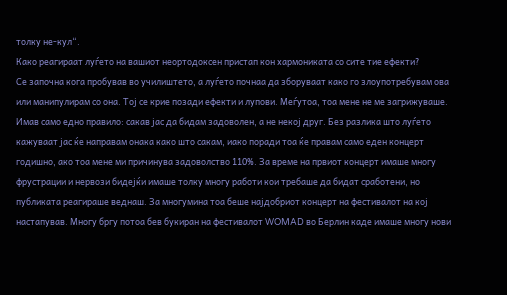толку не-кул“.
Како реагираат луѓето на вашиот неортодоксен пристап кон хармониката со сите тие ефекти?
Се започна кога пробував во училиштето, а луѓето почнаа да зборуваат како го злоупотребувам ова или манипулирам со она. Тој се крие позади ефекти и лупови. Меѓутоа, тоа мене не ме загрижуваше. Имав само едно правило: сакав јас да бидам задоволен, а не некој друг. Без разлика што луѓето кажуваат јас ќе направам онака како што сакам, иако поради тоа ќе правам само еден концерт годишно, ако тоа мене ми причинува задоволство 110%. За време на првиот концерт имаше многу фрустрации и нервози бидејќи имаше толку многу работи кои требаше да бидат сработени, но публиката реагираше веднаш. За многумина тоа беше најдобриот концерт на фестивалот на кој настапував. Многу бргу потоа бев букиран на фестивалот WOMAD во Берлин каде имаше многу нови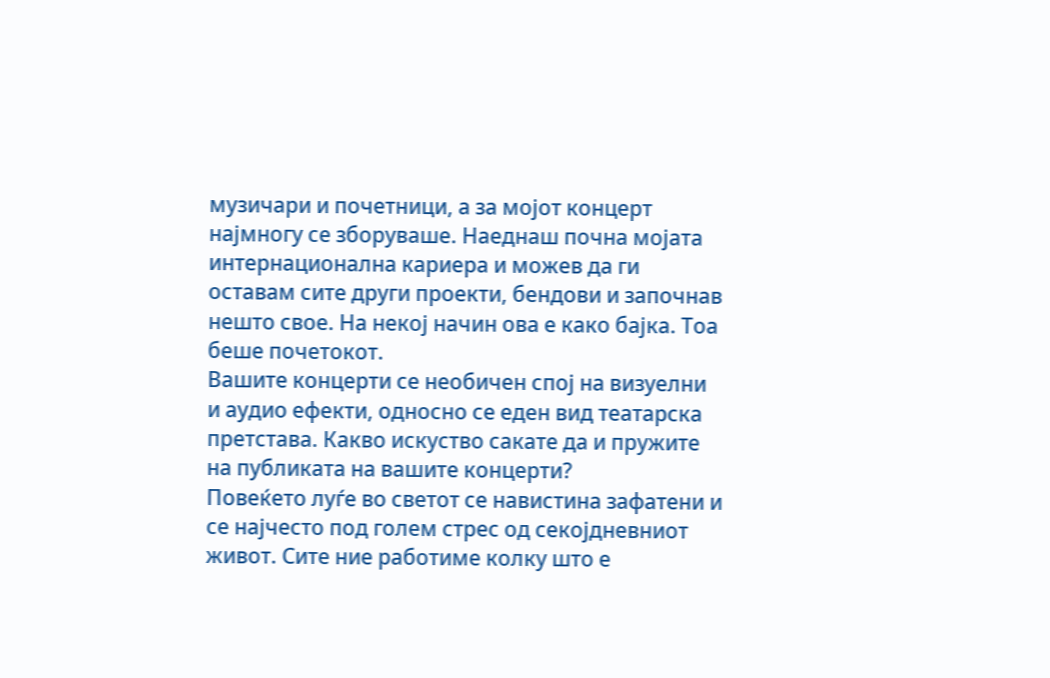музичари и почетници, а за мојот концерт најмногу се зборуваше. Наеднаш почна мојата интернационална кариера и можев да ги оставам сите други проекти, бендови и започнав нешто свое. На некој начин ова е како бајка. Тоа беше почетокот.
Вашите концерти се необичен спој на визуелни и аудио ефекти, односно се еден вид театарска претстава. Какво искуство сакате да и пружите на публиката на вашите концерти?
Повеќето луѓе во светот се навистина зафатени и се најчесто под голем стрес од секојдневниот живот. Сите ние работиме колку што е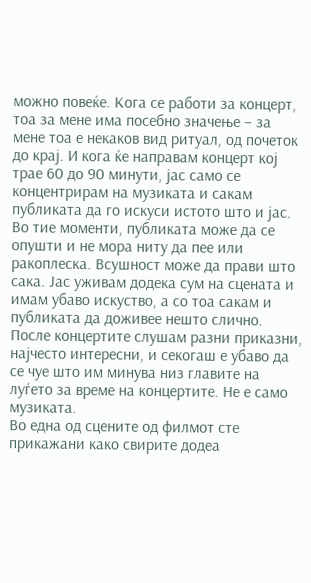можно повеќе. Кога се работи за концерт, тоа за мене има посебно значење – за мене тоа е некаков вид ритуал, од почеток до крај. И кога ќе направам концерт кој трае 60 до 90 минути, јас само се концентрирам на музиката и сакам публиката да го искуси истото што и јас. Во тие моменти, публиката може да се опушти и не мора ниту да пее или ракоплеска. Всушност може да прави што сака. Јас уживам додека сум на сцената и имам убаво искуство, а со тоа сакам и публиката да доживее нешто слично. После концертите слушам разни приказни, најчесто интересни, и секогаш е убаво да се чуе што им минува низ главите на луѓето за време на концертите. Не е само музиката.
Во една од сцените од филмот сте прикажани како свирите додеа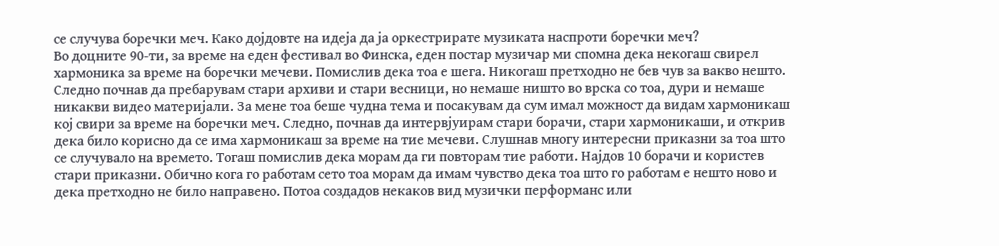се случува боречки меч. Како дојдовте на идеја да ја оркестрирате музиката наспроти боречки меч?
Во доцните 90-ти, за време на еден фестивал во Финска, еден постар музичар ми спомна дека некогаш свирел хармоника за време на боречки мечеви. Помислив дека тоа е шега. Никогаш претходно не бев чув за вакво нешто. Следно почнав да пребарувам стари архиви и стари весници, но немаше ништо во врска со тоа, дури и немаше никакви видео материјали. За мене тоа беше чудна тема и посакувам да сум имал можност да видам хармоникаш кој свири за време на боречки меч. Следно, почнав да интервјуирам стари борачи, стари хармоникаши, и открив дека било корисно да се има хармоникаш за време на тие мечеви. Слушнав многу интересни приказни за тоа што се случувало на времето. Тогаш помислив дека морам да ги повторам тие работи. Најдов 10 борачи и користев стари приказни. Обично кога го работам сето тоа морам да имам чувство дека тоа што го работам е нешто ново и дека претходно не било направено. Потоа создадов некаков вид музички перформанс или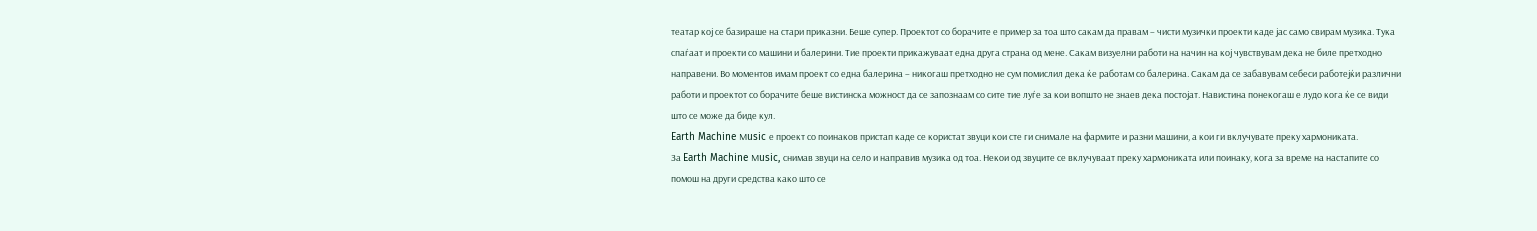театар кој се базираше на стари приказни. Беше супер. Проектот со борачите е пример за тоа што сакам да правам – чисти музички проекти каде јас само свирам музика. Тука спаѓаат и проекти со машини и балерини. Тие проекти прикажуваат една друга страна од мене. Сакам визуелни работи на начин на кој чувствувам дека не биле претходно направени. Во моментов имам проект со една балерина – никогаш претходно не сум помислил дека ќе работам со балерина. Сакам да се забавувам себеси работејќи различни работи и проектот со борачите беше вистинска можност да се запознаам со сите тие луѓе за кои вопшто не знаев дека постојат. Навистина понекогаш е лудо кога ќе се види што се може да биде кул.
Earth Machine Мusic е проект со поинаков пристап каде се користат звуци кои сте ги снимале на фармите и разни машини, а кои ги вклучувате преку хармониката.
За Earth Machine Мusic, снимав звуци на село и направив музика од тоа. Некои од звуците се вклучуваат преку хармониката или поинаку, кога за време на настапите со помош на други средства како што се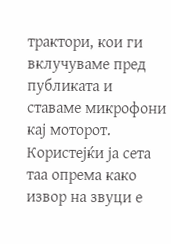трактори, кои ги вклучуваме пред публиката и ставаме микрофони кај моторот. Користејќи ја сета таа опрема како извор на звуци е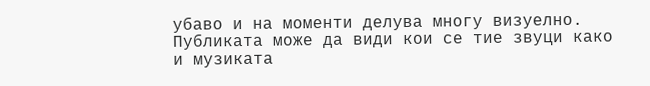убаво и на моменти делува многу визуелно. Публиката може да види кои се тие звуци како и музиката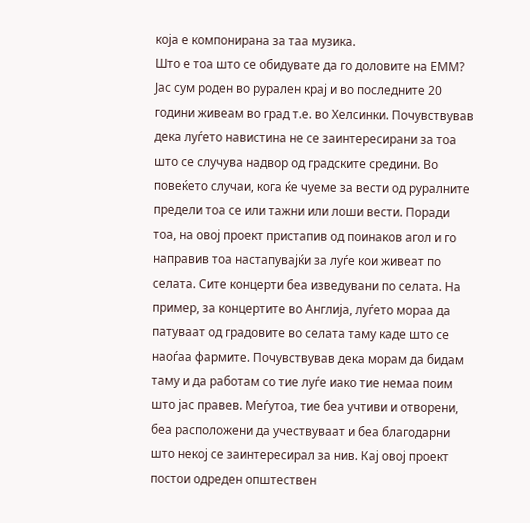која е компонирана за таа музика.
Што е тоа што се обидувате да го доловите на ЕММ?
Јас сум роден во рурален крај и во последните 20 години живеам во град т.е. во Хелсинки. Почувствував дека луѓето навистина не се заинтересирани за тоа што се случува надвор од градските средини. Во повеќето случаи, кога ќе чуеме за вести од руралните предели тоа се или тажни или лоши вести. Поради тоа, на овој проект пристапив од поинаков агол и го направив тоа настапувајќи за луѓе кои живеат по селата. Сите концерти беа изведувани по селата. На пример, за концертите во Англија, луѓето мораа да патуваат од градовите во селата таму каде што се наоѓаа фармите. Почувствував дека морам да бидам таму и да работам со тие луѓе иако тие немаа поим што јас правев. Меѓутоа, тие беа учтиви и отворени, беа расположени да учествуваат и беа благодарни што некој се заинтересирал за нив. Кај овој проект постои одреден општествен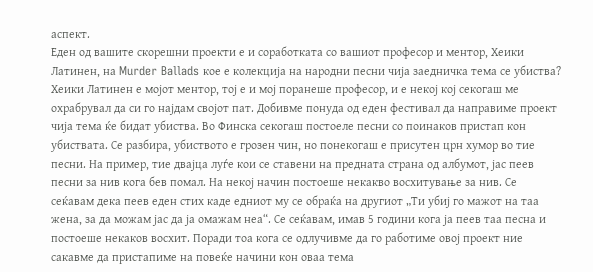аспект.
Еден од вашите скорешни проекти е и соработката со вашиот професор и ментор, Хеики Латинен, на Murder Ballads кое е колекција на народни песни чија заедничка тема се убиства?
Хеики Латинен е мојот ментор, тој е и мој поранеше професор, и е некој кој секогаш ме охрабрувал да си го најдам својот пат. Добивме понуда од еден фестивал да направиме проект чија тема ќе бидат убиства. Во Финска секогаш постоеле песни со поинаков пристап кон убиствата. Се разбира, убиството е грозен чин, но понекогаш е присутен црн хумор во тие песни. На пример, тие двајца луѓе кои се ставени на предната страна од албумот, јас пеев песни за нив кога бев помал. На некој начин постоеше некакво восхитување за нив. Се сеќавам дека пеев еден стих каде едниот му се обраќа на другиот „Ти убиј го мажот на таа жена, за да можам јас да ја омажам неа“. Се сеќавам, имав 5 години кога ја пеев таа песна и постоеше некаков восхит. Поради тоа кога се одлучивме да го работиме овој проект ние сакавме да пристапиме на повеќе начини кон оваа тема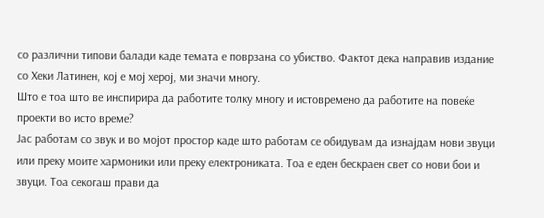со различни типови балади каде темата е поврзана со убиство. Фактот дека направив издание со Хеки Латинен, кој е мој херој, ми значи многу.
Што е тоа што ве инспирира да работите толку многу и истовремено да работите на повеќе проекти во исто време?
Јас работам со звук и во мојот простор каде што работам се обидувам да изнајдам нови звуци или преку моите хармоники или преку електрониката. Тоа е еден бескраен свет со нови бои и звуци. Тоа секогаш прави да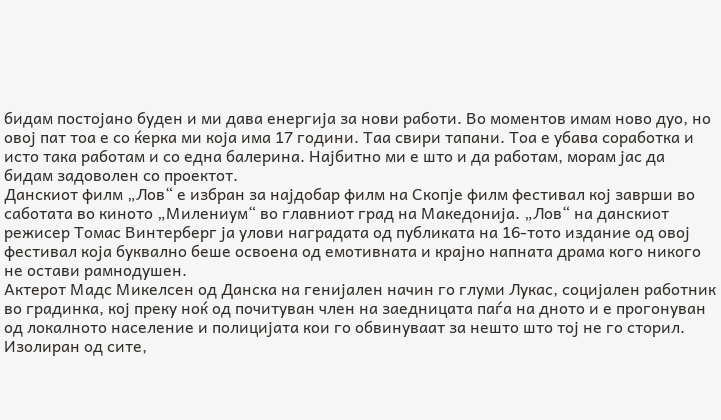бидам постојано буден и ми дава енергија за нови работи. Во моментов имам ново дуо, но овој пат тоа е со ќерка ми која има 17 години. Таа свири тапани. Тоа е убава соработка и исто така работам и со една балерина. Најбитно ми е што и да работам, морам јас да бидам задоволен со проектот.
Данскиот филм „Лов“ е избран за најдобар филм на Скопје филм фестивал кој заврши во саботата во киното „Милениум“ во главниот град на Македонија. „Лов“ на данскиот режисер Томас Винтерберг ја улови наградата од публиката на 16-тото издание од овој фестивал која буквално беше освоена од емотивната и крајно напната драма кого никого не остави рамнодушен.
Актерот Мадс Микелсен од Данска на генијален начин го глуми Лукас, социјален работник во градинка, кој преку ноќ од почитуван член на заедницата паѓа на дното и е прогонуван од локалното население и полицијата кои го обвинуваат за нешто што тој не го сторил. Изолиран од сите,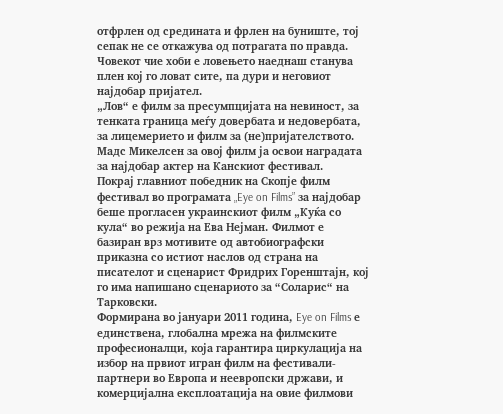отфрлен од средината и фрлен на буниште, тој сепак не се откажува од потрагата по правда. Човекот чие хоби е ловењето наеднаш станува плен кој го ловат сите, па дури и неговиот најдобар пријател.
„Лов“ е филм за пресумпцијата на невиност, за тенката граница меѓу довербата и недовербата, за лицемерието и филм за (не)пријателството.
Мадс Микелсен за овој филм ја освои наградата за најдобар актер на Канскиот фестивал.
Покрај главниот победник на Скопје филм фестивал во програмата „Eye on Films” за најдобар беше прогласен украинскиот филм „Куќа со кула“ во режија на Ева Нејман. Филмот е базиран врз мотивите од автобиографски приказна со истиот наслов од страна на писателот и сценарист Фридрих Горенштајн, кој го има напишано сценариото за “Соларис“ на Тарковски.
Формирана во јануари 2011 година, Eye on Films е единствена, глобална мрежа на филмските професионалци, која гарантира циркулација на избор на првиот игран филм на фестивали-партнери во Европа и неевропски држави, и комерцијална експлоатација на овие филмови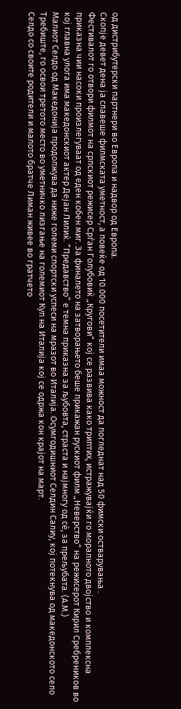од дистрибутерски партнери во Европа и надвор од Европа.
Скопје девет дена ја славеше филмската уметност, а повеќе од 10.000 посетители имаа можност да погледнат над 50 фимски остварувања .
Фестивалот го отвори филмот на српскиот режисер Срѓан Голубовиќ „Кругови“ кој се развива како триптих, истражувајќи го моралното двојство и комплексна приказна чии насоки произлегуваат од еден кобен миг. За финалето на затворањето беше прикажан рускиот филм „Неверство“ на режисерот Кирил Сребреников во кој главна улога има македонскиот актер Дејан Лилиќ. “Предавство” е темна приказна за љубовта, страста и најмногу од сè, за прељубата. (А.М.)
Малиот Селдо од Македонија продолжува да ниже големи спортски успеси на мразот во Италија. Осумгодишниот Селдин Салиу, кој потекнува од македонското село Требиште, го освои третото место во уметничко лизгање на големиот Куп на Италија кој се одржа кон крајот на март.
Селдо со своите родители и малото братче Лиман живее во гратчето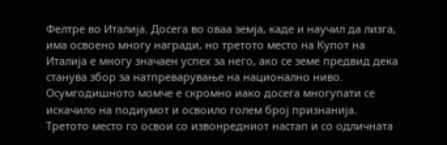Фелтре во Италија. Досега во оваа земја, каде и научил да лизга, има освоено многу награди, но третото место на Купот на Италија е многу значаен успех за него, ако се земе предвид дека станува збор за натпреварување на национално ниво. Осумгодишното момче е скромно иако досега многупати се искачилo на подиумот и освоилo голем број признанија.
Третото место го освои со извонредниот настап и со одличната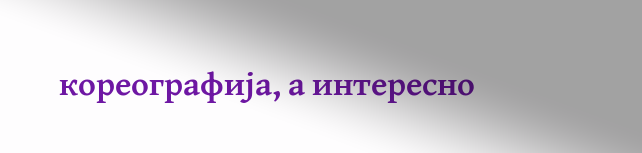кореографија, а интересно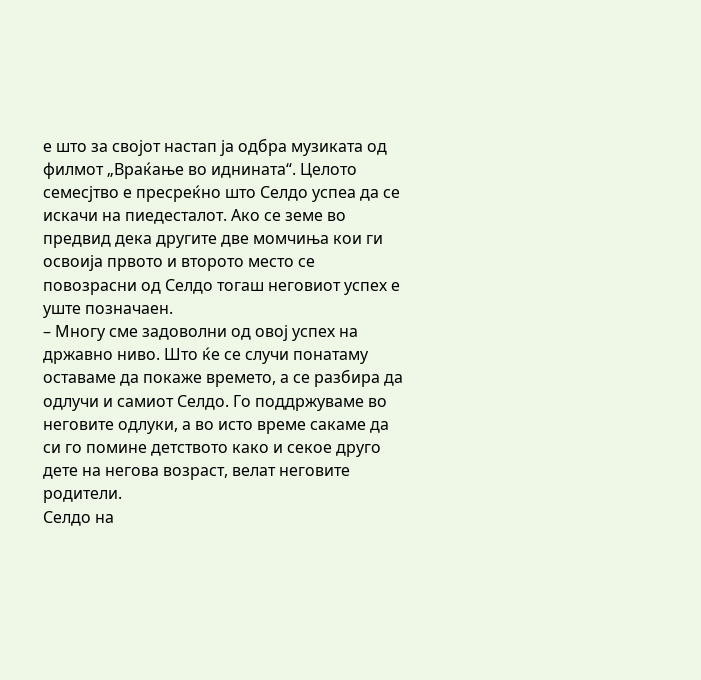е што за својот настап ја одбра музиката од филмот „Враќање во иднината“. Целото семесјтво е пресреќно што Селдо успeа да се искачи на пиедесталот. Ако се земе во предвид дека другите две момчиња кои ги освоија првото и второто место се повозрасни од Селдо тогаш неговиот успех е уште позначаен.
– Многу сме задоволни од овој успех на државно ниво. Што ќе се случи понатаму оставаме да покаже времето, а се разбира да одлучи и самиот Селдо. Го поддржуваме во неговите одлуки, а во исто време сакаме да си го помине детството како и секое друго дете на негова возраст, велат неговите родители.
Селдо на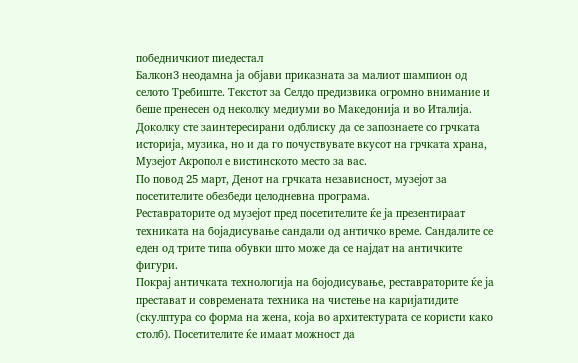победничкиот пиедестал
Балкон3 неодамна ја објави приказната за малиот шампион од селото Требиште. Текстот за Селдо предизвика огромно внимание и беше пренесен од неколку медиуми во Македонија и во Италија.
Доколку сте заинтересирани одблиску да се запознаете со грчката историја, музика, но и да го почуствувате вкусот на грчката храна, Музејот Акропол е вистинското место за вас.
По повод 25 март, Денот на грчката независност, музејот за посетителите обезбеди целодневна програма.
Реставраторите од музејот пред посетителите ќе ја презентираат техниката на бојадисување сандали од античко време. Сандалите се еден од трите типа обувки што може да се најдат на античките фигури.
Покрај античката технологија на бојодисување, реставраторите ќе ја престават и современата техника на чистење на каријатидите (скулптура со форма на жена, која во архитектурата се користи како столб). Посетителите ќе имаат можност да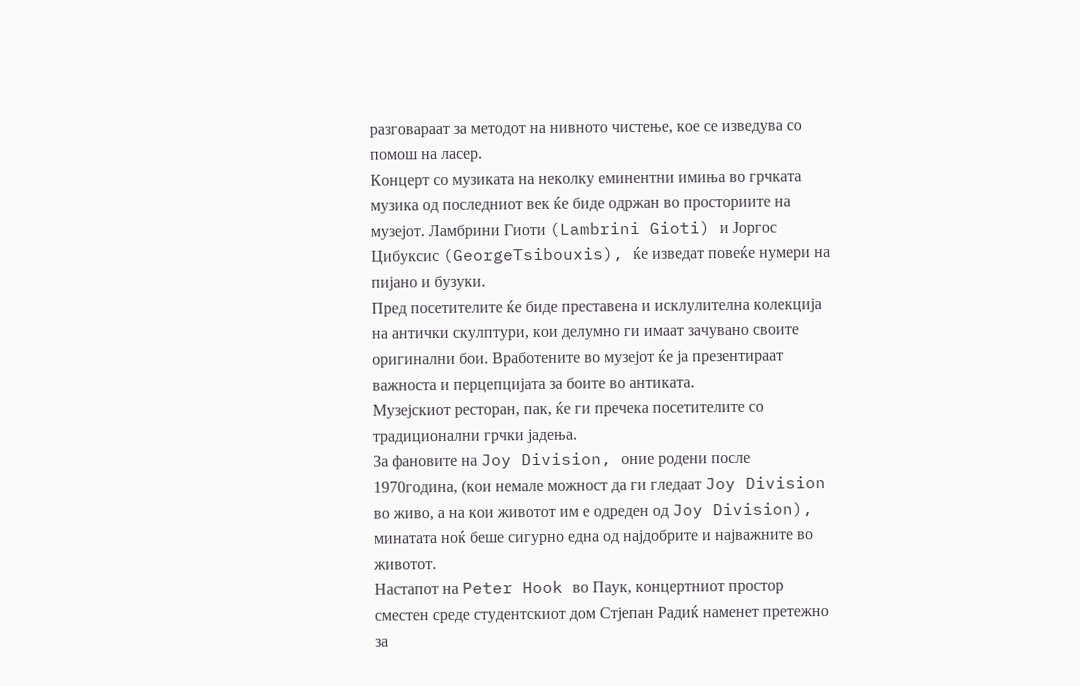разговараат за методот на нивното чистење, кое се изведува со помош на ласер.
Концерт со музиката на неколку еминентни имиња во грчката музика од последниот век ќе биде одржан во просториите на музејот. Ламбрини Гиоти (Lambrini Gioti) и Јоргос Цибуксис (GeorgeTsibouxis), ќе изведат повеќе нумери на пијано и бузуки.
Пред посетителите ќе биде преставена и исклулителна колекција на антички скулптури, кои делумно ги имаат зачувано своите оригинални бои. Вработените во музејот ќе ја презентираат важноста и перцепцијата за боите во антиката.
Музејскиот ресторан, пак, ќе ги пречека посетителите со традиционални грчки јадења.
За фановите на Joy Division, оние родени после 1970година, (кои немале можност да ги гледаат Joy Division во живо, а на кои животот им е одреден од Joy Division), минатата ноќ беше сигурно една од најдобрите и најважните во животот.
Настапот на Peter Hook во Паук, концертниот простор сместен среде студентскиот дом Стјепан Радиќ наменет претежно за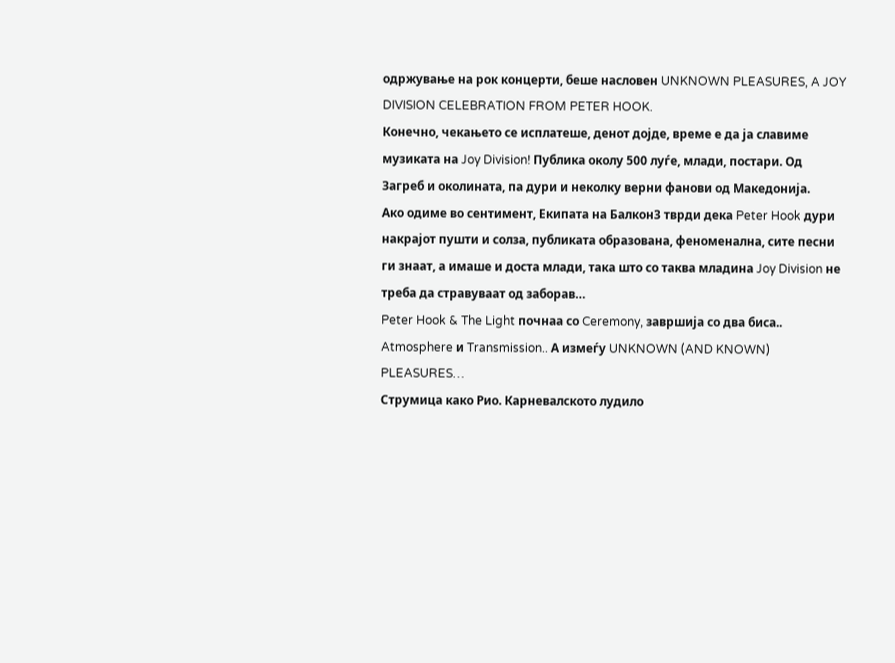одржување на рок концерти, беше насловен UNKNOWN PLEASURES, A JOY DIVISION CELEBRATION FROM PETER HOOK.
Конечно, чекањето се исплатеше, денот дојде, време е да ја славиме музиката на Joy Division! Публика околу 500 луѓе, млади, постари. Од Загреб и околината, па дури и неколку верни фанови од Македонија.
Ако одиме во сентимент, Екипата на Балкон3 тврди дека Peter Hook дури накрајот пушти и солза, публиката образована, феноменална, сите песни ги знаат, а имаше и доста млади, така што со таква младина Joy Division не треба да стравуваат од заборав…
Peter Hook & The Light почнаа со Ceremony, завршија со два биса.. Atmosphere и Transmission.. А измеѓу UNKNOWN (AND KNOWN) PLEASURES…
Струмица како Рио. Карневалското лудило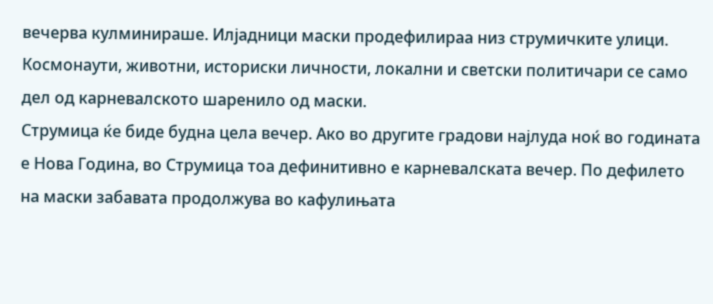вечерва кулминираше. Илјадници маски продефилираа низ струмичките улици. Космонаути, животни, историски личности, локални и светски политичари се само дел од карневалското шаренило од маски.
Струмица ќе биде будна цела вечер. Ако во другите градови најлуда ноќ во годината е Нова Година, во Струмица тоа дефинитивно е карневалската вечер. По дефилето на маски забавата продолжува во кафулињата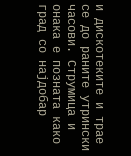и дискотеките и трае се до раните утрински часови. Струмица и онака е позната како град со најдобар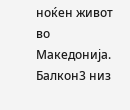ноќен живот во Македонија. Балкон3 низ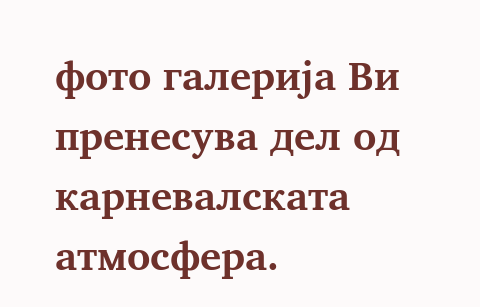фото галерија Ви пренесува дел од карневалската атмосфера.